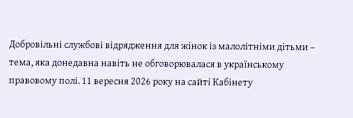Добровільні службові відрядження для жінок із малолітніми дітьми – тема, яка донедавна навіть не обговорювалася в українському правовому полі. 11 вересня 2026 року на сайті Кабінету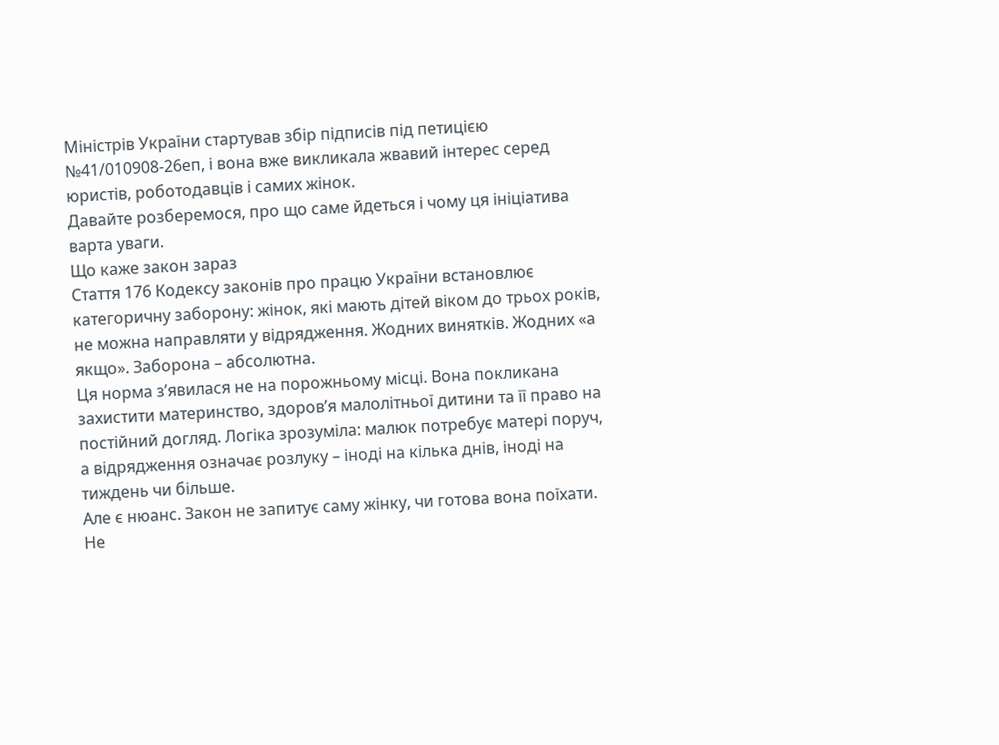Міністрів України стартував збір підписів під петицією №41/010908-26еп, і вона вже викликала жвавий інтерес серед юристів, роботодавців і самих жінок.
Давайте розберемося, про що саме йдеться і чому ця ініціатива варта уваги.
Що каже закон зараз
Стаття 176 Кодексу законів про працю України встановлює категоричну заборону: жінок, які мають дітей віком до трьох років, не можна направляти у відрядження. Жодних винятків. Жодних «а якщо». Заборона – абсолютна.
Ця норма з’явилася не на порожньому місці. Вона покликана захистити материнство, здоров’я малолітньої дитини та її право на постійний догляд. Логіка зрозуміла: малюк потребує матері поруч, а відрядження означає розлуку – іноді на кілька днів, іноді на тиждень чи більше.
Але є нюанс. Закон не запитує саму жінку, чи готова вона поїхати. Не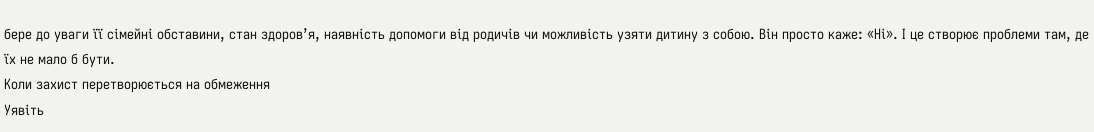бере до уваги її сімейні обставини, стан здоров’я, наявність допомоги від родичів чи можливість узяти дитину з собою. Він просто каже: «Ні». І це створює проблеми там, де їх не мало б бути.
Коли захист перетворюється на обмеження
Уявіть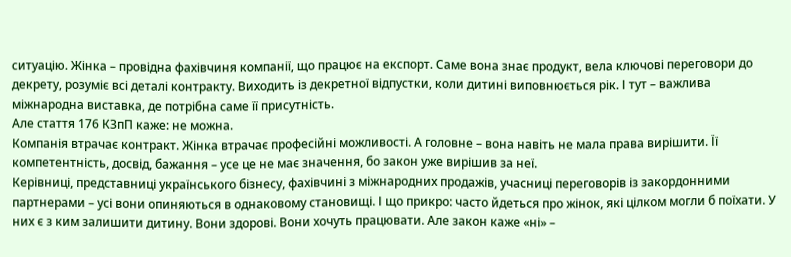ситуацію. Жінка – провідна фахівчиня компанії, що працює на експорт. Саме вона знає продукт, вела ключові переговори до декрету, розуміє всі деталі контракту. Виходить із декретної відпустки, коли дитині виповнюється рік. І тут – важлива міжнародна виставка, де потрібна саме її присутність.
Але стаття 176 КЗпП каже: не можна.
Компанія втрачає контракт. Жінка втрачає професійні можливості. А головне – вона навіть не мала права вирішити. Її компетентність, досвід, бажання – усе це не має значення, бо закон уже вирішив за неї.
Керівниці, представниці українського бізнесу, фахівчині з міжнародних продажів, учасниці переговорів із закордонними партнерами – усі вони опиняються в однаковому становищі. І що прикро: часто йдеться про жінок, які цілком могли б поїхати. У них є з ким залишити дитину. Вони здорові. Вони хочуть працювати. Але закон каже «ні» –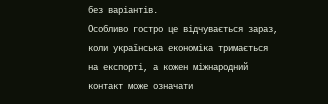без варіантів.
Особливо гостро це відчувається зараз, коли українська економіка тримається на експорті, а кожен міжнародний контакт може означати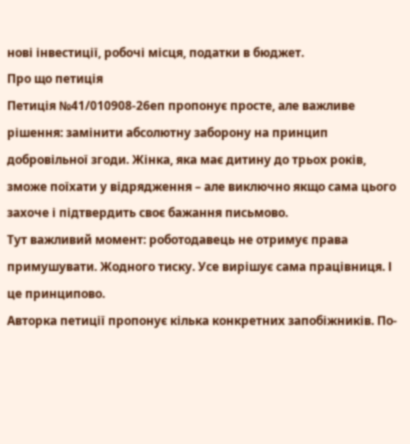нові інвестиції, робочі місця, податки в бюджет.
Про що петиція
Петиція №41/010908-26еп пропонує просте, але важливе рішення: замінити абсолютну заборону на принцип добровільної згоди. Жінка, яка має дитину до трьох років, зможе поїхати у відрядження – але виключно якщо сама цього захоче і підтвердить своє бажання письмово.
Тут важливий момент: роботодавець не отримує права примушувати. Жодного тиску. Усе вирішує сама працівниця. І це принципово.
Авторка петиції пропонує кілька конкретних запобіжників. По-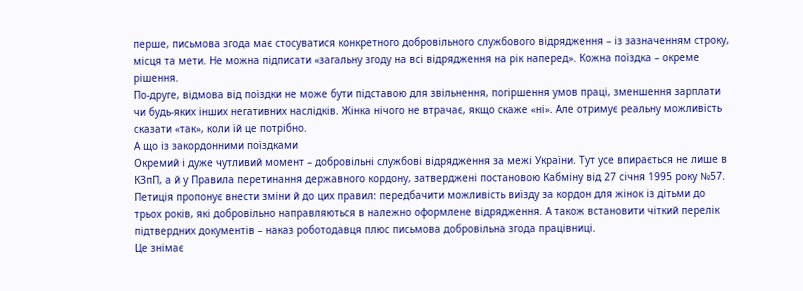перше, письмова згода має стосуватися конкретного добровільного службового відрядження – із зазначенням строку, місця та мети. Не можна підписати «загальну згоду на всі відрядження на рік наперед». Кожна поїздка – окреме рішення.
По-друге, відмова від поїздки не може бути підставою для звільнення, погіршення умов праці, зменшення зарплати чи будь-яких інших негативних наслідків. Жінка нічого не втрачає, якщо скаже «ні». Але отримує реальну можливість сказати «так», коли їй це потрібно.
А що із закордонними поїздками
Окремий і дуже чутливий момент – добровільні службові відрядження за межі України. Тут усе впирається не лише в КЗпП, а й у Правила перетинання державного кордону, затверджені постановою Кабміну від 27 січня 1995 року №57.
Петиція пропонує внести зміни й до цих правил: передбачити можливість виїзду за кордон для жінок із дітьми до трьох років, які добровільно направляються в належно оформлене відрядження. А також встановити чіткий перелік підтвердних документів – наказ роботодавця плюс письмова добровільна згода працівниці.
Це знімає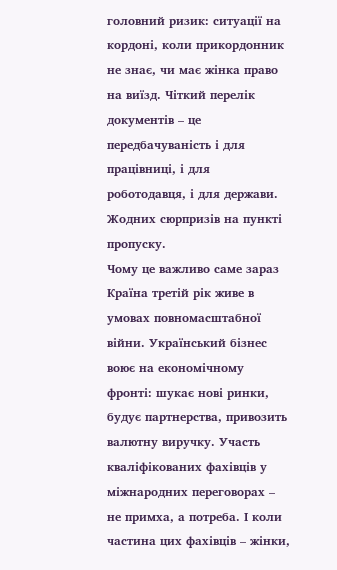головний ризик: ситуації на кордоні, коли прикордонник не знає, чи має жінка право на виїзд. Чіткий перелік документів – це передбачуваність і для працівниці, і для роботодавця, і для держави. Жодних сюрпризів на пункті пропуску.
Чому це важливо саме зараз
Країна третій рік живе в умовах повномасштабної війни. Український бізнес воює на економічному фронті: шукає нові ринки, будує партнерства, привозить валютну виручку. Участь кваліфікованих фахівців у міжнародних переговорах – не примха, а потреба. І коли частина цих фахівців – жінки,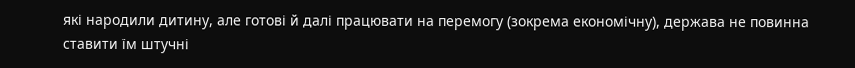які народили дитину, але готові й далі працювати на перемогу (зокрема економічну), держава не повинна ставити їм штучні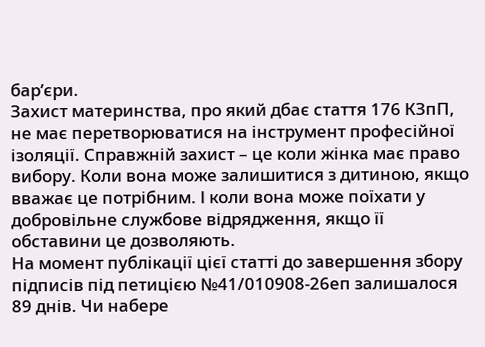бар’єри.
Захист материнства, про який дбає стаття 176 КЗпП, не має перетворюватися на інструмент професійної ізоляції. Справжній захист – це коли жінка має право вибору. Коли вона може залишитися з дитиною, якщо вважає це потрібним. І коли вона може поїхати у добровільне службове відрядження, якщо її обставини це дозволяють.
На момент публікації цієї статті до завершення збору підписів під петицією №41/010908-26еп залишалося 89 днів. Чи набере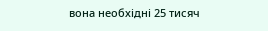вона необхідні 25 тисяч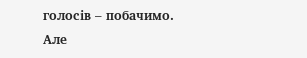голосів – побачимо. Але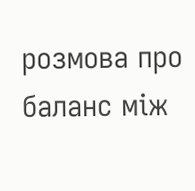розмова про баланс між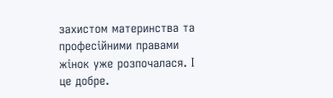захистом материнства та професійними правами жінок уже розпочалася. І це добре.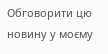Обговорити цю новину у моєму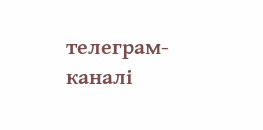телеграм-каналі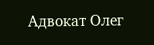Адвокат Олег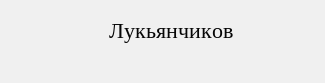Лукьянчиков